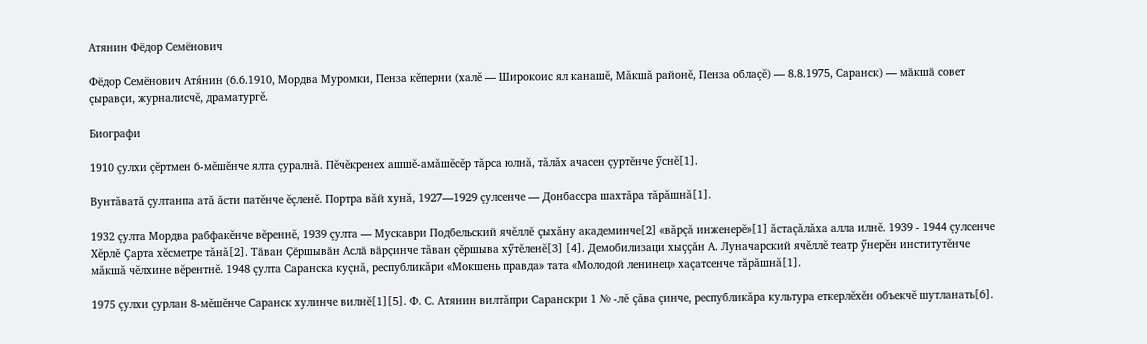Атянин Фёдор Семёнович

Фёдор Семёнович Атя́нин (6.6.1910, Мордва Муромки, Пенза кĕперни (халĕ — Широкоис ял канашĕ, Мăкшă районĕ, Пенза облаçĕ) — 8.8.1975, Саранск) — мӑкшӑ совет çыравçи, журналисчĕ, драматургĕ.

Биографи

1910 çулхи çĕртмен 6-мĕшĕнче ялта çуралнă. Пĕчĕкренех ашшĕ-амăшĕсĕр тăрса юлнă, тăлăх ачасен çуртĕнче ӳснĕ[1].

Вунтăватă çултанпа атă ăсти патĕнче ĕçленĕ. Портра вăй хунă, 1927—1929 çулсенче — Донбассра шахтăра тăрăшнă[1].

1932 çулта Мордва рабфакĕнче вĕреннĕ, 1939 çулта — Мускаври Подбельский ячĕллĕ çыхăну академинче[2] «вăрçă инженерĕ»[1] ăстаçăлăха алла илнĕ. 1939 - 1944 çулсенче Хĕрлĕ Çарта хĕсметре тăнă[2]. Тӑван Ҫӗршывӑн Аслӑ вӑрҫинче тăван çĕршыва хӳтĕленĕ[3] [4]. Демобилизаци хыççăн А. Луначарский ячĕллĕ театр ӳнерĕн институтĕнче мăкшă чĕлхине вĕрентнĕ. 1948 çулта Саранска куçнă, республикăри «Мокшень правда» тата «Молодой ленинец» хаçатсенче тăрăшнă[1].

1975 çулхи çурлан 8-мĕшĕнче Саранск хулинче вилнĕ[1][5]. Ф. С. Атянин вилтăпри Саранскри 1 № -лĕ çăва çинче, республикăра культура еткерлĕхĕн объекчĕ шутланать[6].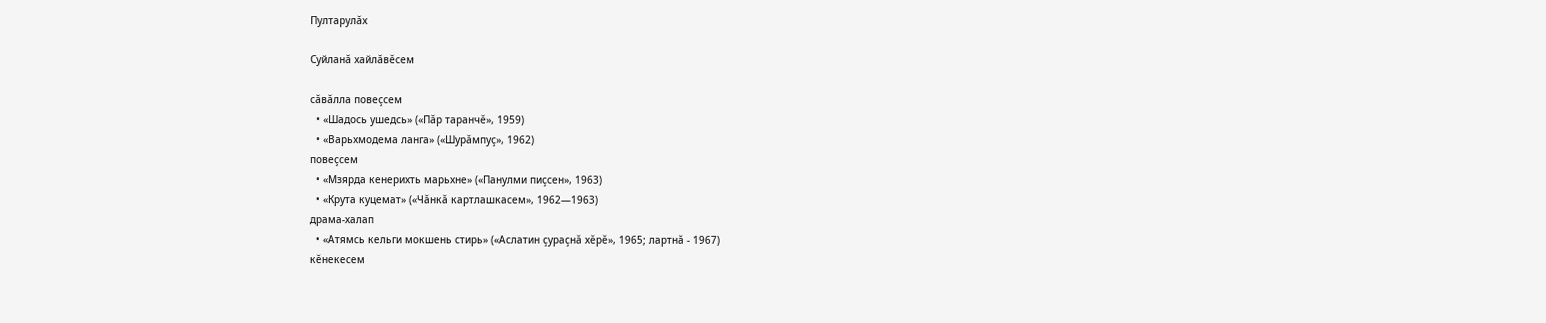Пултарулăх

Суйланă хайлăвĕсем

сăвăлла повеçсем
  • «Шадось ушедсь» («Пăр таранчĕ», 1959)
  • «Варьхмодема ланга» («Шурăмпуç», 1962)
повеçсем
  • «Мзярда кенерихть марьхне» («Панулми пиçсен», 1963)
  • «Крута куцемат» («Чăнкă картлашкасем», 1962—1963)
драма-халап
  • «Атямсь кельги мокшень стирь» («Аслатин çураçнă хĕрĕ», 1965; лартнă - 1967)
кĕнекесем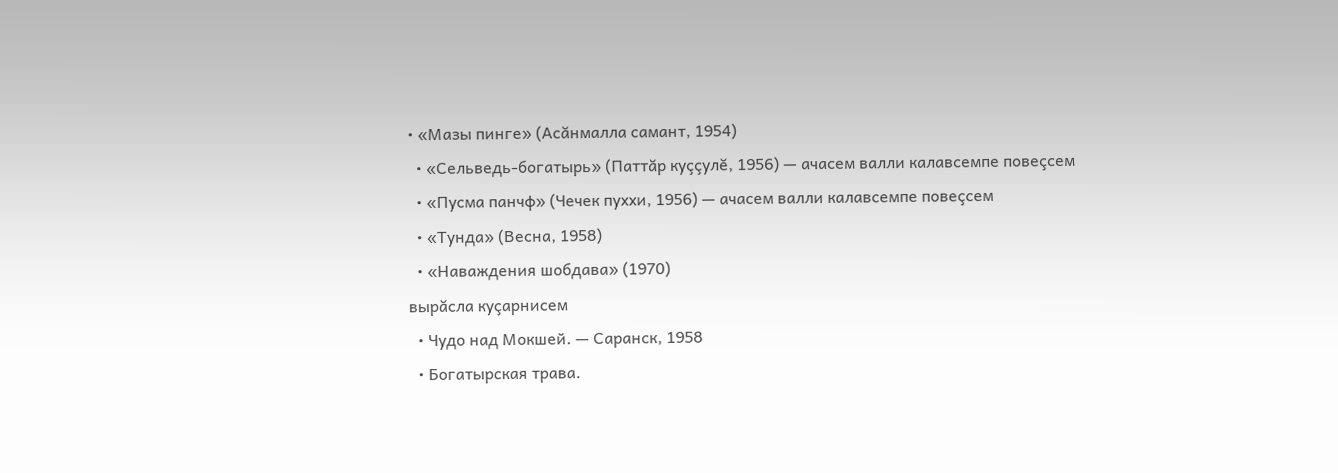• «Мазы пинге» (Асăнмалла самант, 1954)
  • «Сельведь-богатырь» (Паттăр куççулĕ, 1956) — ачасем валли калавсемпе повеçсем
  • «Пусма панчф» (Чечек пуххи, 1956) — ачасем валли калавсемпе повеçсем
  • «Тунда» (Весна, 1958)
  • «Наваждения шобдава» (1970)
вырăсла куçарнисем
  • Чудо над Мокшей. — Саранск, 1958
  • Богатырская трава.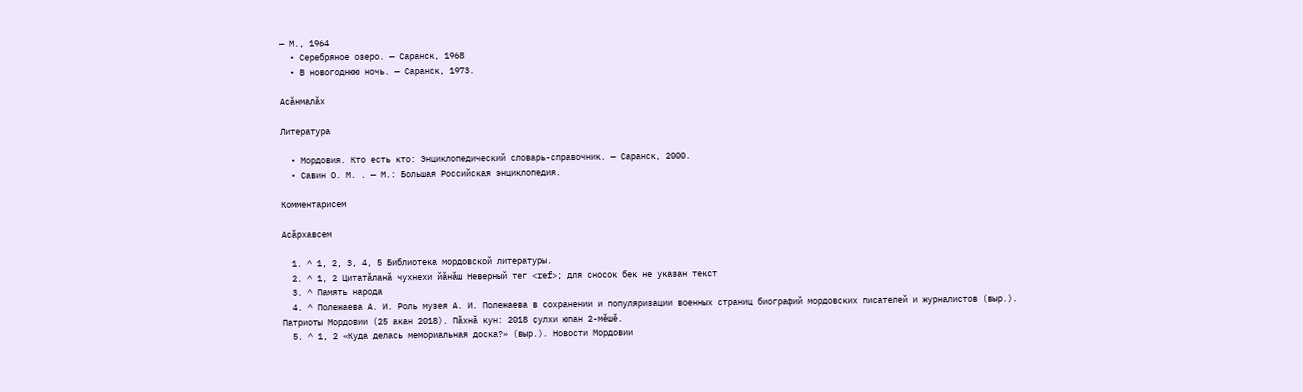— М., 1964
  • Серебряное озеро. — Саранск, 1968
  • В новогоднюю ночь. — Саранск, 1973.

Асăнмалăх

Литература

  • Мордовия. Кто есть кто: Энциклопедический словарь-справочник. — Саранск, 2000.
  • Савин О. М. . — М.: Большая Российская энциклопедия.

Комментарисем

Асăрхавсем

  1. ^ 1, 2, 3, 4, 5 Библиотека мордовской литературы.
  2. ^ 1, 2 Цитатăланă чухнехи йăнăш Неверный тег <ref>; для сносок бек не указан текст
  3. ^ Память народа
  4. ^ Полежаева А. И. Роль музея А. И. Полежаева в сохранении и популяризации военных страниц биографий мордовских писателей и журналистов (выр.). Патриоты Мордовии (25 акан 2018). Пӑхнӑ кун: 2018 ҫулхи юпан 2-мӗшӗ.
  5. ^ 1, 2 «Куда делась мемориальная доска?» (выр.). Новости Мордовии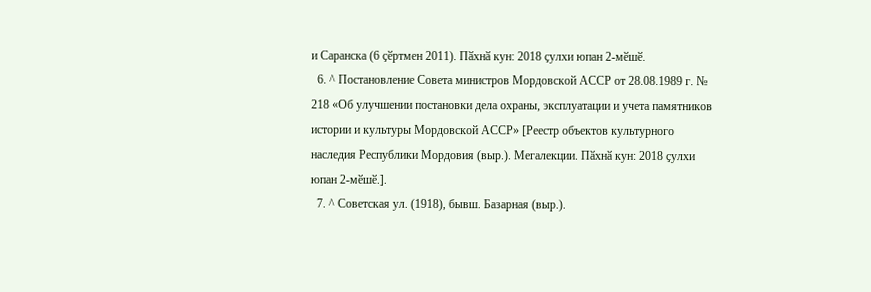и Саранска (6 ҫӗртмен 2011). Пӑхнӑ кун: 2018 ҫулхи юпан 2-мӗшӗ.
  6. ^ Постановление Совета министров Мордовской АССР от 28.08.1989 г. № 218 «Об улучшении постановки дела охраны, эксплуатации и учета памятников истории и культуры Мордовской АССР» [Реестр объектов культурного наследия Республики Мордовия (выр.). Мегалекции. Пӑхнӑ кун: 2018 ҫулхи юпан 2-мӗшӗ.].
  7. ^ Советская ул. (1918), бывш. Базарная (выр.).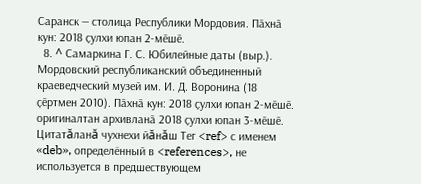Саранск — столица Республики Мордовия. Пӑхнӑ кун: 2018 ҫулхи юпан 2-мӗшӗ.
  8. ^ Самаркина Г. С. Юбилейные даты (выр.). Мордовский республиканский объединенный краеведческий музей им. И. Д. Воронина (18 ҫӗртмен 2010). Пӑхнӑ кун: 2018 ҫулхи юпан 2-мӗшӗ. оригиналтан архивланӑ 2018 ҫулхи юпан 3-мӗшӗ.
Цитатăланă чухнехи йăнăш Тег <ref> с именем «deb», определённый в <references>, не используется в предшествующем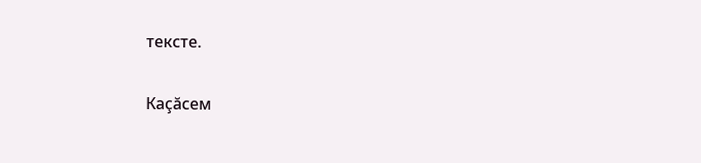тексте.

Каçăсем